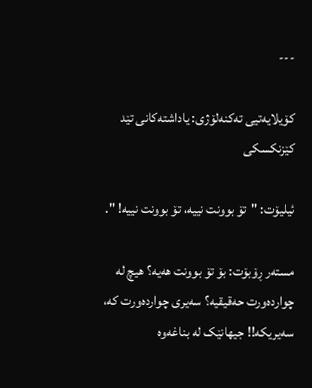---

کۆیلایەتیی تەکنەلۆژی: یاداشتەکانی تێد کێزنکسکی

ئیلیۆت: "تۆ بوونت نییە، تۆ بوونت نییە! ".

مستەر ڕۆبۆت: بۆ تۆ بوونت هەیە؟ هیچ لە چواردەورت حەقیقیە؟ سەیری چواردەورت کە، سەیریکە!! جیهانێک لە بناغەوە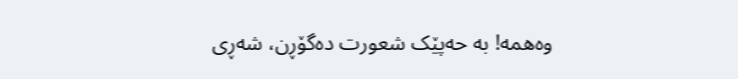وەهمە! بە حەپێک شعورت دەگۆڕن، شەڕی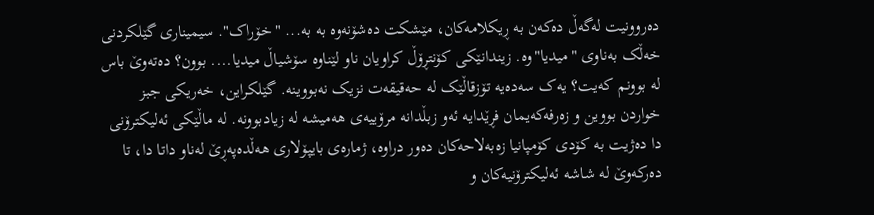دەروونیت لەگەڵ دەکەن بە ڕیکلامەکان، مێشکت دەشۆنەوە بە بە... "خۆراک". سیمیناری گێلکردنی خەڵک بەناوی "میدیا"وە. زیندانێکی کۆنتڕۆڵ کراویان ناو لێناوە سۆشیاڵ میدیا.... بوون؟ دەتەوێ باس لە بوونم کەیت؟ یەک سەدەیە تۆزقاڵێک لە حەقیقەت نزیک نەبووینە. گێلکراین، خەریکی جبز خواردن بووین و زەرفەکەیمان فڕێدایە ئەو زبڵدانە مرۆییەی هەمیشە لە زیادبوونە. لە ماڵێکی ئەلیکترۆنی دا دەژیت بە کۆدی کۆمپانیا زەبەلاحەکان دەور دراوە، ژمارەی بایپۆلاری هەڵدەپەڕێ لەناو داتا دا، تا دەرکەوێ لە شاشە ئەلیکترۆنیەکان و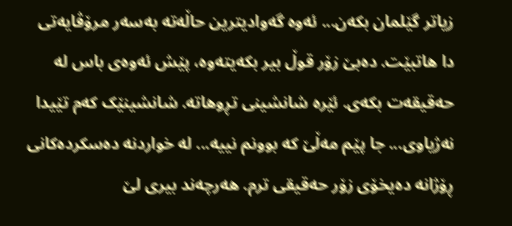زیاتر گێلمان بکەن... ئەوە گەوادیترین حاڵەتە بەسەر مرۆڤایەتی دا هاتبێت. دەبێ زۆر قوڵ بیر بکەیتەوە، پێش ئەوەی باس لە حەقیقەت بکەی. ئێرە شانشینی تڕوهاتە. شانشینێک کەم تێیدا نەژیاوی... جا پێم مەڵێ کە بوونم نییە... لە خواردنە دەسکردەکانی ڕۆژانە دەیخۆی زۆر حەقیقی ترم. هەرچەند بیری لێ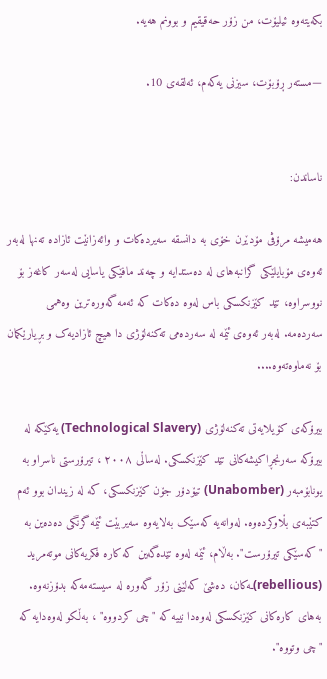بکەیتەوە ئیلیۆت، من زۆر حەقیقیم و بوونم هەیە.

—مستەر ڕۆبۆت، سیزنی یەکەم، ئەلقەی 10.


ناساندن:

هەمیشە مرۆڤی مۆدێرن خۆی بە دانسقە سەیردەکات و وائەزانێت ئازادە تەنها لەبەر ئەوەی مۆبایلێکی گرانبەهای لە دەستدایە و چەند مافێکی یاسایی لەسەر کاغەز بۆ نووسراوە، تێد کێزنکسکی باس لەوە دەکات کە ئەمە گەورەترین وەهمی سەردەمە. لەبەر ئەوەی ئێمە لە سەردەمی تەکنەلۆژی دا هیچ ئازادیەک و بڕیارێکمان بۆ نەماوەتەوە....

بیرۆکەی کۆیلایەتی تەکنەلۆژی (Technological Slavery) یەکێکە لە بیرۆکە سەرنجڕاکیشەکانی تێد کێزنکسکی. لەساڵی ٢٠٠٨ ، تیرۆرستی ناسراو بە یونابۆمبەر (Unabomber) تیۆدۆر جۆن کێزنکسکی، کە لە زیندان بوو ئەم کتێبەی بڵاوکردەوە. لەوانەیە کەسێک بەلایەوە سەیربێت ئێمە گرنگی دەدەین بە "کەسێکی تیرۆرست". بەڵام، ئێمە لەوە تێدەگەین کە کارە فکریەکانی موتەمرید (rebellious)ـەکان، دەشێ کەلێنی زۆر گەورە لە سیستەمەکە بدۆزنەوە. بەهای کارەکانی کێزنکسکی لەوەدا نییە کە "چی کردووە" ، بەڵکو لەوەدایە کە "چی وتووە".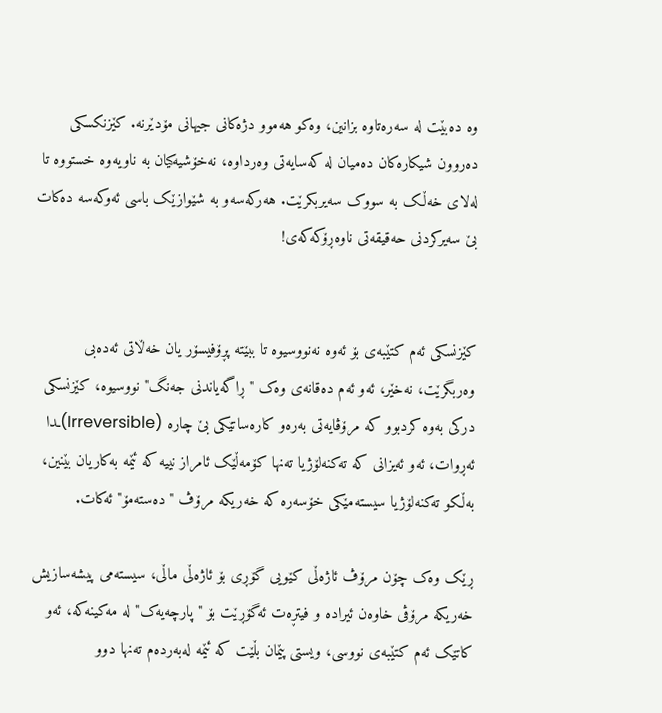وە دەبێت لە سەرەتاوە بزانین، وەکو هەموو دژەکانی جیهانی مۆدێرنە. کێزنکسکی دەروون شیکارەکان دەمیان لە کەسایەتی وەرداوە، نەخۆشیەکیان بە ناویەوە خستووە تا لەلای خەڵک بە سووک سەیربکرێت. هەرکەسەو بە شێوازێک باسی ئەوکەسە دەکات بێ سەیرکردنی حەقیقەتی ناوەڕۆکەکەی!


کێزنسکی ئەم کتێبەی بۆ ئەوە نەنووسیوە تا ببێتە پڕۆفیسۆر یان خەڵاتی ئەدەبی وەربگرێت، نەخێر، ئەو ئەم دەقانەی وەک "ڕاگەیاندنی جەنگ" نووسیوە، کێزنسکی درکی بەوە کردبوو کە مرۆڤایەتی بەرەو کارەساتێکی بێ چارە (Irreversible)ـدا ئەڕوات، ئەو ئەیزانی کە تەکنەلۆژیا تەنها کۆمەڵێک ئامراز نییە کە ئێمە بەکاریان بێنین، بەڵکو تەکنەلۆژیا سیستەمێکی خۆسەرە کە خەریکە مرۆڤ "دەستەمۆ" ئەکات.

ڕێک وەک چۆن مرۆڤ ئاژەڵی کێویی گۆڕی بۆ ئاژەڵی ماڵی، سیستەمی پیشەسازیش خەریکە مرۆڤی خاوەن ئیرادە و فیتڕەت ئەگۆڕێت بۆ "پارچەیەک" لە مەکینەکە، ئەو کاتێک ئەم کتێبەی نووسی، ویستی پێمان بڵێت کە ئێمە لەبەردەم تەنها دوو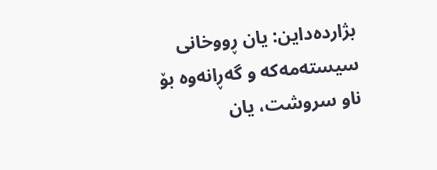بژاردەداین: یان ڕووخانی سیستەمەکە و گەڕانەوە بۆ ناو سروشت، یان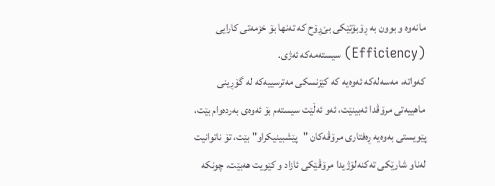مانەوە و بوون بە ڕۆبۆتێکی بێ‌ڕۆح کە تەنها بۆ خزمەتی کارایی (Efficiency) سیستەمەکە ئەژی.
کەواتە، مەسەلەکە ئەوەیە کە کێزنسکی مەترسییەکە لە گۆڕینی ماهییەتی مرۆڤدا ئەبینێت، ئەو ئەڵێت سیستەم بۆ ئەوەی بەردەوام بێت، پێویستی بەوەیە ڕەفتاری مرۆڤەکان "پێشبینیکراو" بێت، تۆ ناتوانیت لەناو شارێکی تەکنەلۆژیدا مرۆڤێکی ئازاد و کێویت هەبێت، چونکە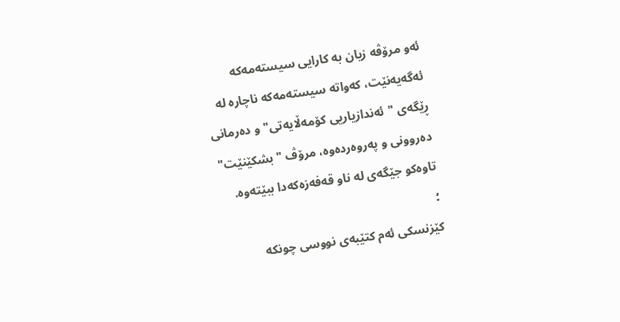ئەو مرۆڤە زیان بە کارایی سیستەمەکە ئەگەیەنێت، کەواتە سیستەمەکە ناچارە لە ڕێگەی "ئەندازیاریی کۆمەڵایەتی" و دەرمانی دەروونی و پەروەردەوە، مرۆڤ "بشکێنێت" تاوەکو جێگەی لە ناو قەفەزەکەدا ببێتەوە.
؛
کێزنسکی ئەم کتێبەی نووسی چونکە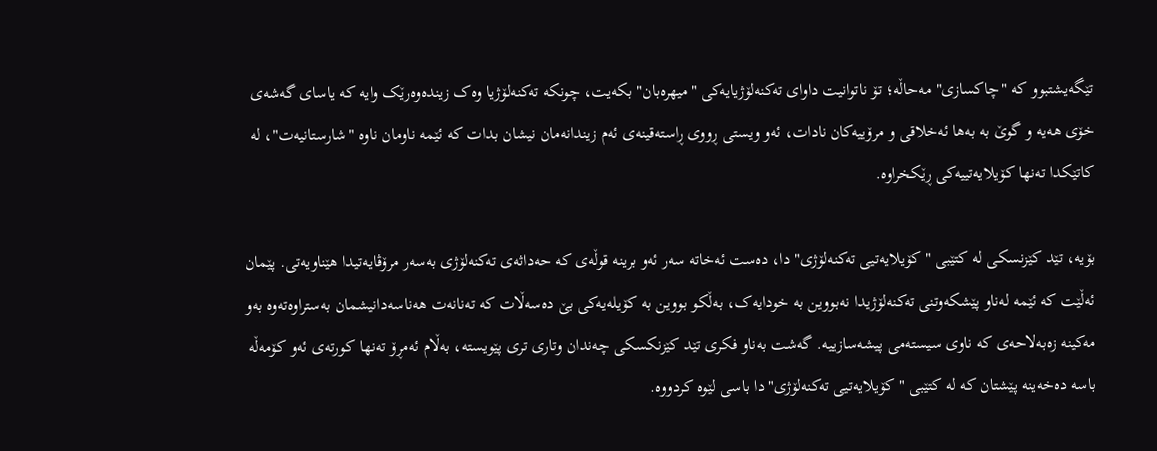تێگەیشتبوو کە "چاکسازی" مەحاڵە؛ تۆ ناتوانیت داوای تەکنەلۆژیایەکی "میهرەبان" بکەیت، چونکە تەکنەلۆژیا وەک زیندەوەرێک وایە کە یاسای گەشەی خۆی هەیە و گوێ بە بەها ئەخلاقی و مرۆییەکان نادات، ئەو ویستی ڕووی ڕاستەقینەی ئەم زیندانەمان نیشان بدات کە ئێمە ناومان ناوە "شارستانیەت"، لە کاتێکدا تەنها کۆیلایەتییەکی ڕێکخراوە.

بۆیە، تێد کێزنسکی لە کتێبی "کۆیلایەتیی تەکنەلۆژی"دا، دەست ئەخاتە سەر ئەو برینە قوڵەی کە حەداثەی تەکنەلۆژی بەسەر مرۆڤایەتیدا هێناویەتی. پێمان ئەڵێت کە ئێمە لەناو پێشکەوتنی تەکنەلۆژیدا نەبووین بە خودایەک، بەڵکو بووین بە کۆیلەیەکی بێ‌ دەسەڵات کە تەنانەت هەناسەدانیشمان بەستراوەتەوە بەو مەکینە زەبەلاحەی کە ناوی سیستەمی پیشەسازییە. گەشت بەناو فکری تێد کێزنکسکی چەندان وتاری تری پێویستە، بەڵام ئەمڕۆ تەنها کورتەی ئەو کۆمەڵە باسە دەخەینە پێشتان کە لە کتێبی "کۆیلایەتیی تەکنەلۆژی"دا باسی لێوە کردووە.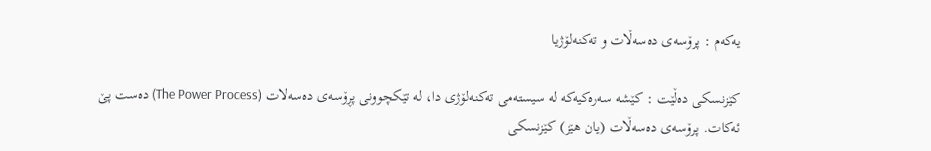یەکەم : پرۆسەی دەسەڵات و تەکنەلۆژیا

کێزنسکی دەڵێت : کێشە سەرەکیەکە لە سیستەمی تەکنەلۆژی دا، لە تێکچوونی پڕۆسەی دەسەلات (The Power Process) دەست پێ ئەکات. پرۆسەی دەسەڵات (یان هێز) کێزنسکی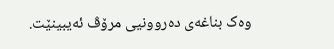وەک بناغەی دەروونیی مرۆڤ ئەیبینێت.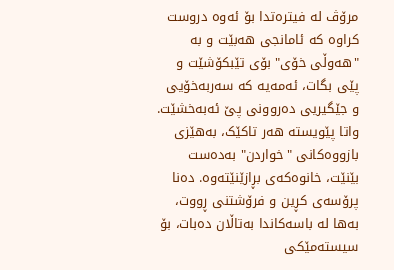مرۆڤ لە فیترەتدا بۆ ئەوە دروست کراوە کە ئامانجی هەبێت و بە "هەوڵی خۆی" بۆی تێبکۆشێت و پێی بگات، ئەمەیە کە سەربەخۆیی و جێگیریی دەروونی پێ ئەبەخشێت. واتا پێویستە هەر تاکێک، بەهێزی بازووەکانی "خواردن" بەدەست بێنێت، خانوەکەی بڕازێنێتەوە. دەنا پرۆسەی کڕین و فرۆشتنی ڕووت، بەها لە باسەکاندا بەتاڵان دەبات، بۆ سیستەمێکی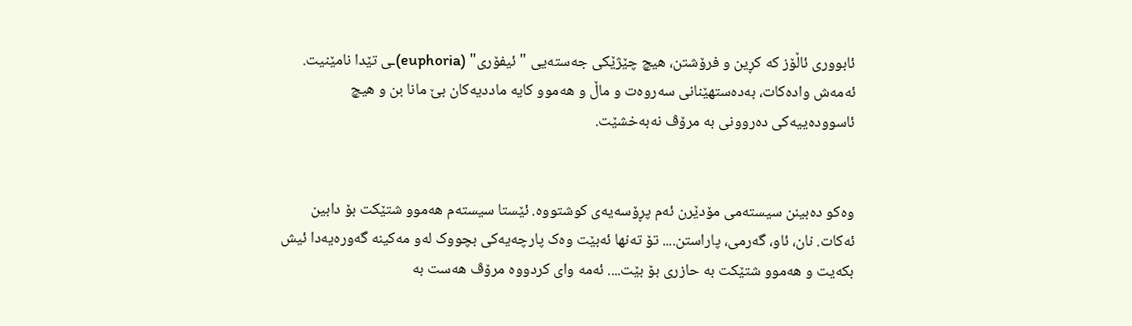ئابووری ئاڵۆز کە کڕین و فرۆشتن، هیچ چێژێکی جەستەیی "ئیفۆری" (euphoria)ـی تێدا نامێنیت. ئەمەش وادەکات، بەدەستهێنانی سەروەت و ماڵ و هەموو کایە ماددیەکان بێ مانا بن و هیچ ئاسوودەییەکی دەروونی بە مرۆڤ نەبەخشێت.


وەکو دەبینن سیستەمی مۆدێرن ئەم پڕۆسەیەی کوشتووە. ئێستا سیستەم هەموو شتێکت بۆ دابین ئەکات. نان، ئاو، گەرمی، پاراستن.... تۆ تەنها ئەبێت وەک پارچەیەکی بچووک لەو مەکینە گەورەیەدا ئیش بکەیت و هەموو شتێکت بە حازری بۆ بێت.... ئەمە وای کردووە مرۆڤ هەست بە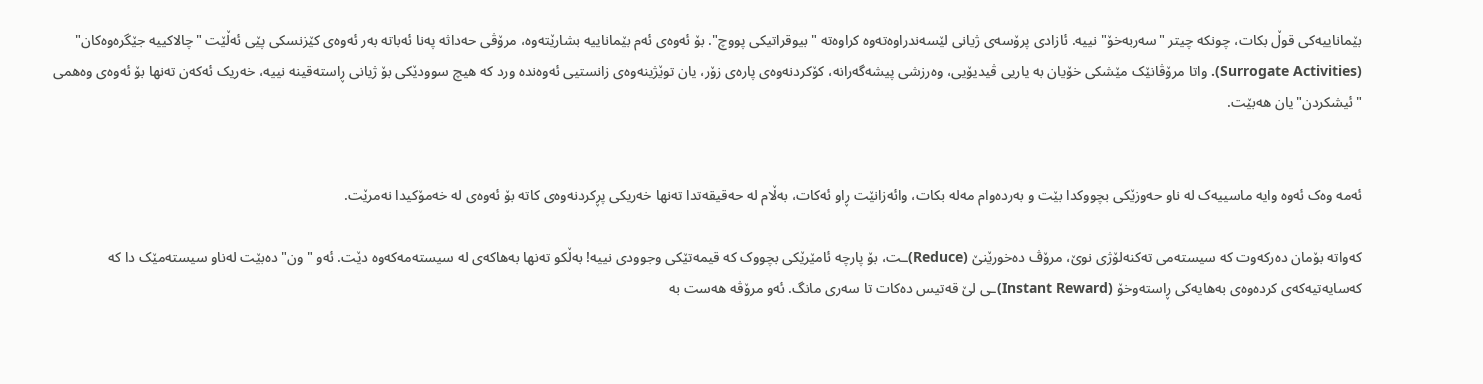بێماناییەکی قوڵ بکات، چونکە چیتر "سەربەخۆ" نییە. ئازادی پرۆسەی ژیانی لێسەندراوەتەوە کراوەتە "بیوقراتیکی پووچ". بۆ ئەوەی ئەم بێماناییە بشارێتەوە، مرۆڤی حەداثە پەنا ئەباتە بەر ئەوەی کێزنسکی پێی ئەڵێت "چالاکییە جێگرەوەکان" (Surrogate Activities). واتا مرۆڤانێک مێشکی خۆیان بە یاریی ڤیدیۆیی، وەرزشی پیشەگەرانە، کۆکردنەوەی پارەی زۆر، یان توێژینەوەی زانستیی ئەوەندە ورد کە هیچ سوودێکی بۆ ژیانی ڕاستەقینە نییە، خەریک ئەکەن تەنها بۆ ئەوەی وەهمی "ئیشکردن"یان هەبێت.


ئەمە وەک ئەوە وایە ماسییەک لە ناو حەوزێکی بچووکدا بێت و بەردەوام مەلە بکات، وائەزانێت ڕاو ئەکات، بەڵام لە حەقیقەتدا تەنها خەریکی پڕکردنەوەی کاتە بۆ ئەوەی لە خەمۆکیدا نەمرێت.

کەواتە بۆمان دەرکەوت کە سیستەمی تەکنەلۆژی نوێ، مرۆڤ دەخورێنێ (Reduce)ـت، بۆ پارچە ئامێرێکی بچووک کە قیمەتێکی وجوودی نییە! بەڵکو تەنها بەهاکەی لە سیستەمەکەوە دێت. ئەو "ون" دەبێت لەناو سیستەمێک دا کە کەسایەتیەکەی کردەوەی بەهایەکی ڕاستەوخۆ (Instant Reward)ـی لێ قەتیس دەکات تا سەری مانگ. ئەو مرۆڤە هەست بە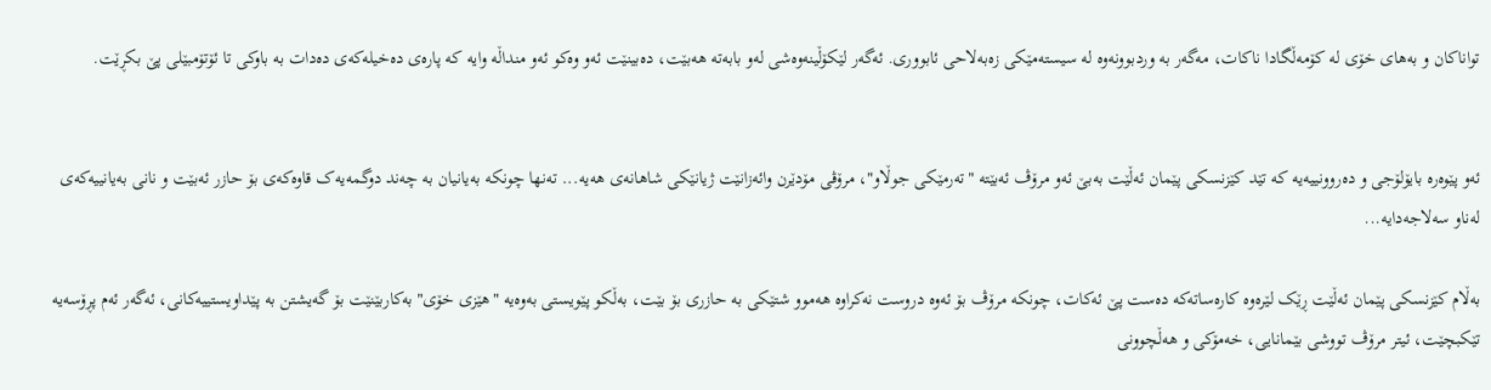تواناکان و بەهای خۆی لە کۆمەڵگادا ناکات، مەگەر بە وردبوونەوە لە سیستەمێکی زەبەلاحی ئابووری. ئەگەر لێکۆڵینەوەشی لەو بابەتە هەبێت، دەبینێت ئەو وەکو ئەو منداڵە وایە کە پارەی دەخیلەکەی دەدات بە باوکی تا ئۆتۆمبێلی پێ بکڕێت.


ئەو پێوەرە بایۆلۆجی و دەروونییەیە کە تێد کێزنسکی پێمان ئەڵێت بەبێ ئەو مرۆڤ ئەبێتە "تەرمێکی جوڵاو"، مرۆڤی مۆدێرن وائەزانێت ژیانێکی شاهانەی هەیە... تەنها چونکە بەیانیان بە چەند دوگمەیەک قاوەکەی بۆ حازر ئەبێت و نانی بەیانییەکەی لەناو سەلاجەدایە...

بەڵام کێزنسکی پێمان ئەڵێت ڕێک لێرەوە کارەساتەکە دەست پێ ئەکات، چونکە مرۆڤ بۆ ئەوە دروست نەکراوە هەموو شتێکی بە حازری بۆ بێت، بەڵکو پێویستی بەوەیە "هێزی خۆی" بەکاربێنێت بۆ گەیشتن بە پێداویستییەکانی، ئەگەر ئەم پڕۆسەیە تێکبچێت، ئیتر مرۆڤ تووشی بێمانایی، خەمۆکی و هەڵچوونی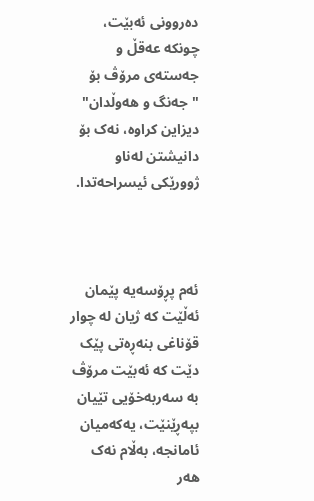دەروونی ئەبێت، چونکە عەقڵ و جەستەی مرۆڤ بۆ "جەنگ و هەوڵدان" دیزاین کراوە، نەک بۆ دانیشتن لەناو ژوورێکی ئیسراحەتدا.



ئەم پڕۆسەیە پێمان ئەڵێت کە ژیان لە چوار قۆناغی بنەڕەتی پێک دێت کە ئەبێت مرۆڤ بە سەربەخۆیی تێیان بپەڕێنێت، یەکەمیان ئامانجە، بەڵام نەک هەر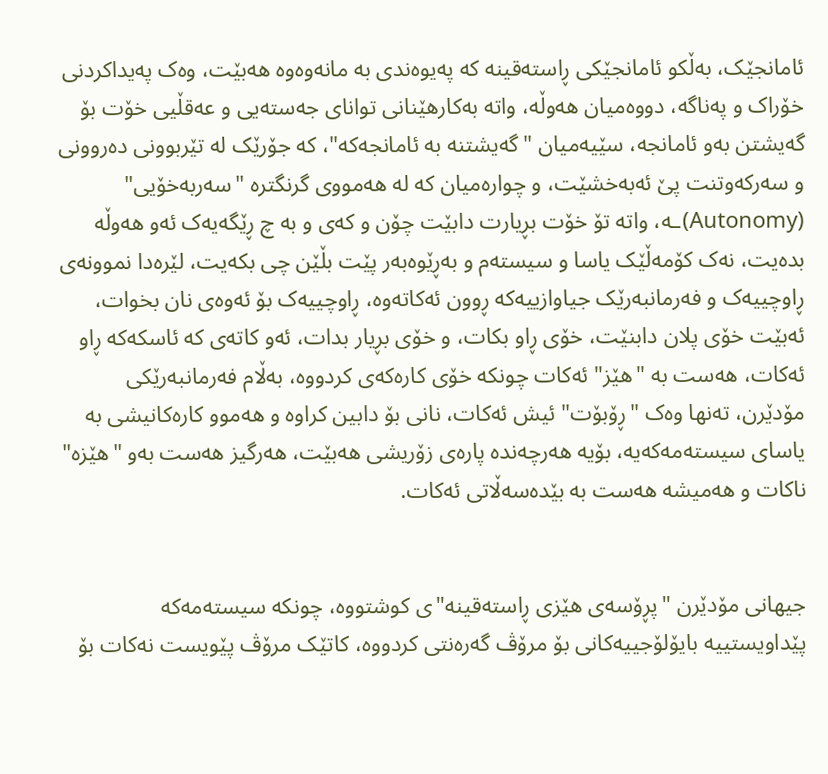ئامانجێک، بەڵکو ئامانجێکی ڕاستەقینە کە پەیوەندی بە مانەوەوە هەبێت، وەک پەیداکردنی خۆراک و پەناگە، دووەمیان هەوڵە، واتە بەکارهێنانی توانای جەستەیی و عەقڵیی خۆت بۆ گەیشتن بەو ئامانجە، سێیەمیان "گەیشتنە بە ئامانجەکە"، کە جۆرێک لە تێربوونی دەروونی و سەرکەوتنت پێ ئەبەخشێت، و چوارەمیان کە لە هەمووی گرنگترە "سەربەخۆیی" (Autonomy)ـە، واتە تۆ خۆت بڕیارت دابێت چۆن و کەی و بە چ ڕێگەیەک ئەو هەوڵە بدەیت، نەک کۆمەڵێک یاسا و سیستەم و بەڕێوەبەر پێت بڵێن چی بکەیت، لێرەدا نموونەی ڕاوچییەک و فەرمانبەرێک جیاوازییەکە ڕوون ئەکاتەوە، ڕاوچییەک بۆ ئەوەی نان بخوات، ئەبێت خۆی پلان دابنێت، خۆی ڕاو بکات، و خۆی بڕیار بدات، ئەو کاتەی کە ئاسکەکە ڕاو ئەکات، هەست بە "هێز" ئەکات چونکە خۆی کارەکەی کردووە، بەڵام فەرمانبەرێکی مۆدێرن، تەنها وەک "ڕۆبۆت" ئیش ئەکات، نانی بۆ دابین کراوە و هەموو کارەکانیشی بە یاسای سیستەمەکەیە، بۆیە هەرچەندە پارەی زۆریشی هەبێت، هەرگیز هەست بەو "هێزە" ناکات و هەمیشە هەست بە بێدەسەڵاتی ئەکات.


جیهانی مۆدێرن "پڕۆسەی هێزی ڕاستەقینە"ی کوشتووە، چونکە سیستەمەکە پێداویستییە بایۆلۆجییەکانی بۆ مرۆڤ گەرەنتی کردووە، کاتێک مرۆڤ پێویست نەکات بۆ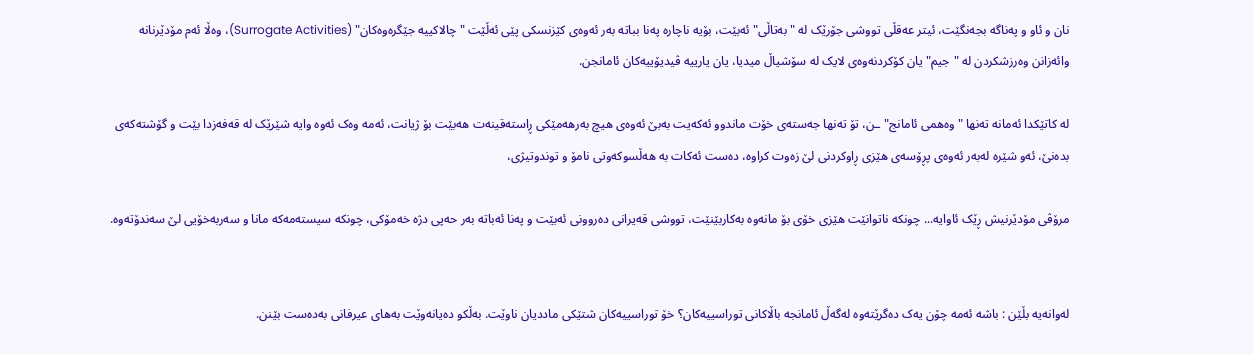نان و ئاو و پەناگە بجەنگێت، ئیتر عەقڵی تووشی جۆرێک لە "بەتاڵی" ئەبێت، بۆیە ناچارە پەنا بباتە بەر ئەوەی کێزنسکی پێی ئەڵێت "چالاکییە جێگرەوەکان" (Surrogate Activities)، وەڵا ئەم مۆدێرنانە وائەزانن وەرزشکردن لە "جیم" یان کۆکردنەوەی لایک لە سۆشیاڵ میدیا، یان یارییە ڤیدیۆییەکان ئامانجن.

لە کاتێکدا ئەمانە تەنها "وەهمی ئامانج"ـن، تۆ تەنها جەستەی خۆت ماندوو ئەکەیت بەبێ ئەوەی هیچ بەرهەمێکی ڕاستەقینەت هەبێت بۆ ژیانت، ئەمە وەک ئەوە وایە شێرێک لە قەفەزدا بێت و گۆشتەکەی بدەنێ، ئەو شێرە لەبەر ئەوەی پڕۆسەی هێزی ڕاوکردنی لێ زەوت کراوە، دەست ئەکات بە هەڵسوکەوتی نامۆ و توندوتیژی،

مرۆڤی مۆدێرنیش ڕێک ئاوایە... چونکە ناتوانێت هێزی خۆی بۆ مانەوە بەکاربێنێت، تووشی قەیرانی دەروونی ئەبێت و پەنا ئەباتە بەر حەپی دژە خەمۆکی، چونکە سیستەمەکە مانا و سەربەخۆیی لێ سەندۆتەوە.


لەوانەیە بڵێن : باشە ئەمە چۆن یەک دەگرێتەوە لەگەڵ ئامانجە باڵاکانی توراسییەکان؟ خۆ توراسییەکان شتێکی ماددیان ناوێت. بەڵکو دەیانەوێت بەهای عیرفانی بەدەست بێنن.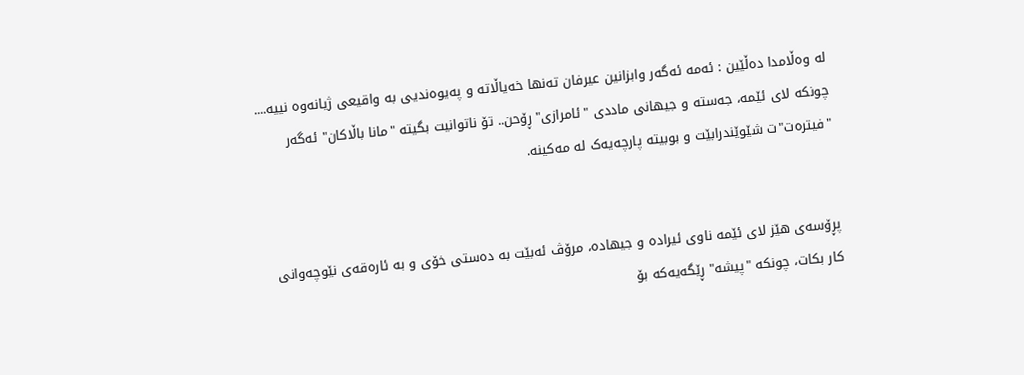لە وەڵامدا دەڵێین : ئەمە ئەگەر وابزانین عیرفان تەنها خەیاڵاتە و پەیوەندیی بە واقیعی ژیانەوە نییە.... چونکە لای ئێمە، جەستە و جیهانی ماددی "ئامرازی" ڕۆحن.. تۆ ناتوانیت بگیتە "مانا باڵاکان" ئەگەر "فیترەت"ت شێوێندرابێت و بوبیتە پارچەیەک لە مەکینە.


پڕۆسەی هێز لای ئێمە ناوی ئیرادە و جیهادە، مرۆڤ ئەبێت بە دەستی خۆی و بە ئارەقەی نێوچەوانی کار بکات، چونکە "پیشە" ڕێگەیەکە بۆ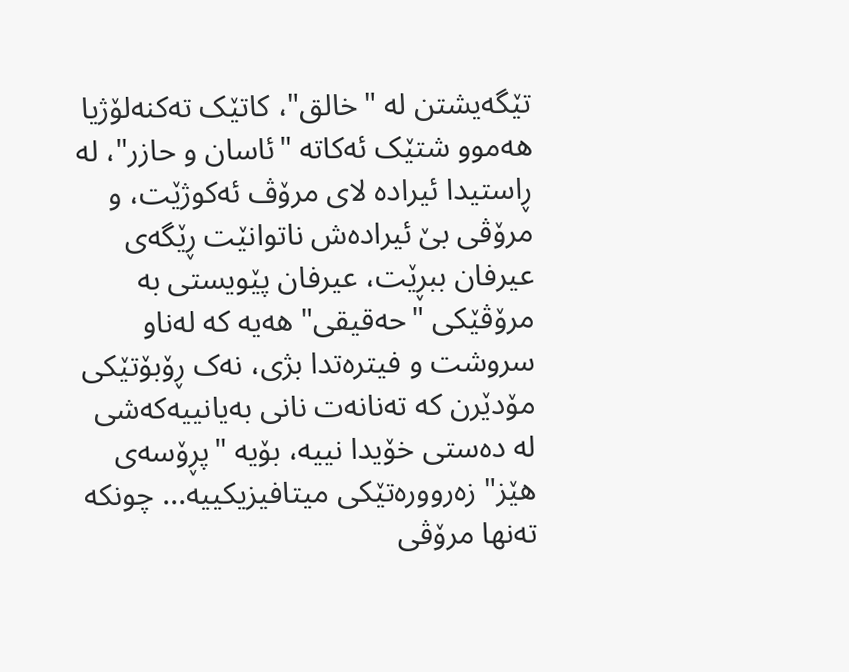تێگەیشتن لە "خالق"، کاتێک تەکنەلۆژیا هەموو شتێک ئەکاتە "ئاسان و حازر"، لە ڕاستیدا ئیرادە لای مرۆڤ ئەکوژێت، و مرۆڤی بێ‌ ئیرادەش ناتوانێت ڕێگەی عیرفان ببڕێت، عیرفان پێویستی بە مرۆڤێکی "حەقیقی" هەیە کە لەناو سروشت و فیترەتدا بژی، نەک ڕۆبۆتێکی مۆدێرن کە تەنانەت نانی بەیانییەکەشی لە دەستی خۆیدا نییە، بۆیە "پڕۆسەی هێز" زەروورەتێکی میتافیزیکییە... چونکە تەنها مرۆڤی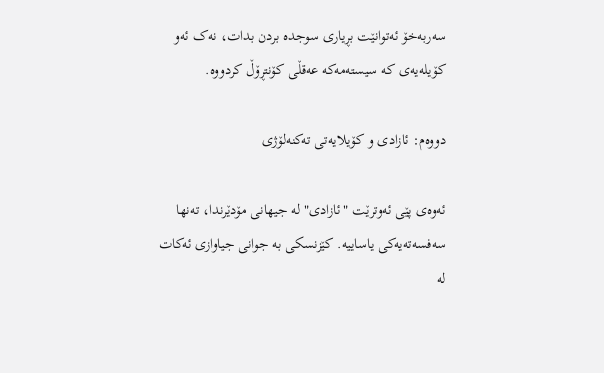سەربەخۆ ئەتوانێت بڕیاری سوجدە بردن بدات، نەک ئەو کۆیلەیەی کە سیستەمەکە عەقڵی کۆنتڕۆڵ کردووە.

دووەم: ئازادی و کۆیلایەتی تەکنەلۆژی

ئەوەی پێی ئەوترێت "ئازادی" لە جیهانی مۆدێرندا، تەنها سەفسەتەیەکی یاساییە. کێزنسکی بە جوانی جیاوازی ئەکات لە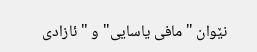نێوان "مافی یاسایی" و "ئازادی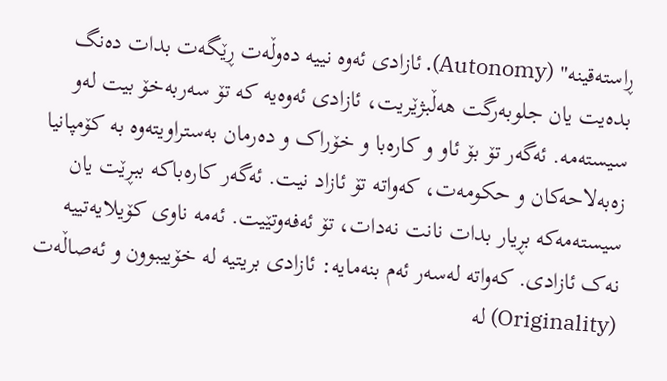ڕاستەقینە" (Autonomy). ئازادی ئەوە نییە دەوڵەت ڕێگەت بدات دەنگ بدەیت یان جلوبەرگت هەڵبژێریت، ئازادی ئەوەیە کە تۆ سەربەخۆ بیت لەو سیستەمە. ئەگەر تۆ بۆ ئاو و کارەبا و خۆراک و دەرمان بەستراویتەوە بە کۆمپانیا زەبەلاحەکان و حکومەت، کەواتە تۆ ئازاد نیت. ئەگەر کارەباکە ببڕێت یان سیستەمەکە بڕیار بدات نانت نەدات، تۆ ئەفەوتێیت. ئەمە ناوی کۆیلایەتییە نەک ئازادی. کەواتە لەسەر ئەم بنەمایە: ئازادی بریتیە لە خۆییبوون و ئەصاڵەت (Originality) لە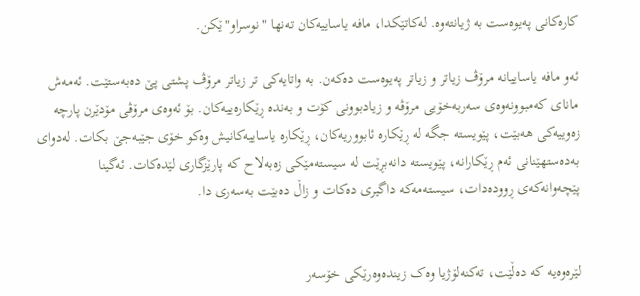کارەکانی پەیوەست بە ژیانتەوە. لەکاتێکدا، مافە یاساییەکان تەنها "نوسراو"ێکن.

ئەو مافە یاساییانە مرۆڤ زیاتر و زیاتر پەیوەست دەکەن. بە واتایەکی تر زیاتر مرۆڤ پشتی پێ دەبەستێت. ئەمەش مانای کەمبوونەوەی سەربەخۆیی مرۆڤە و زیادبوونی کۆت و بەندە ڕێکارەییەکان. بۆ ئەوەی مرۆڤی مۆدێرن پارچە زەوییەکی هەبێت، پێویستە جگە لە ڕێکارە ئابووریەکان، ڕێکارە یاساییەکانیش وەکو خۆی جێبەجێ بکات. لەدوای بەدەستهێنانی ئەم ڕێکارانە، پێویستە دانەبڕێت لە سیستەمێکی زەبەلاح کە پارێزگاری لێدەکات. ئەگینا پێچەوانەکەی ڕوودەدات، سیستەمەکە داگیری دەکات و زاڵ دەبێت بەسەری دا.


لێرەوەیە کە دەڵێت، تەکنەلۆژیا وەک زیندەوەرێکی خۆسەر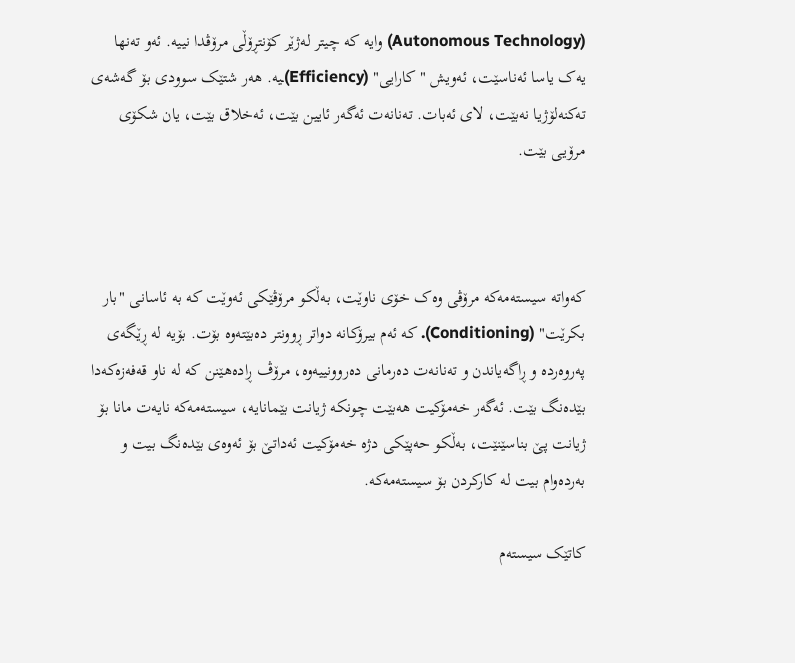(Autonomous Technology) وایە کە چیتر لەژێر کۆنتڕۆڵی مرۆڤدا نییە. ئەو تەنها یەک یاسا ئەناسێت، ئەویش "کارایی" (Efficiency)ـیە. هەر شتێک سوودی بۆ گەشەی تەکنەلۆژیا نەبێت، لای ئەبات. تەنانەت ئەگەر ئایین بێت، ئەخلاق بێت، یان شکۆی مرۆیی بێت.



کەواتە سیستەمەکە مرۆڤی وەک خۆی ناوێت، بەڵکو مرۆڤێکی ئەوێت کە بە ئاسانی "بار بکرێت" (Conditioning). کە ئەم بیرۆکانە دواتر ڕوونتر دەبێتەوە بۆت. بۆیە لە ڕێگەی پەروەردە و ڕاگەیاندن و تەنانەت دەرمانی دەروونییەوە، مرۆڤ ڕادەهێنن کە لە ناو قەفەزەکەدا بێدەنگ بێت. ئەگەر خەمۆکیت هەبێت چونکە ژیانت بێمانایە، سیستەمەکە نایەت مانا بۆ ژیانت پێ بناسێنێت، بەڵکو حەپێکی دژە خەمۆکیت ئەداتێ بۆ ئەوەی بێدەنگ بیت و بەردەوام بیت لە کارکردن بۆ سیستەمەکە.

کاتێک سیستەم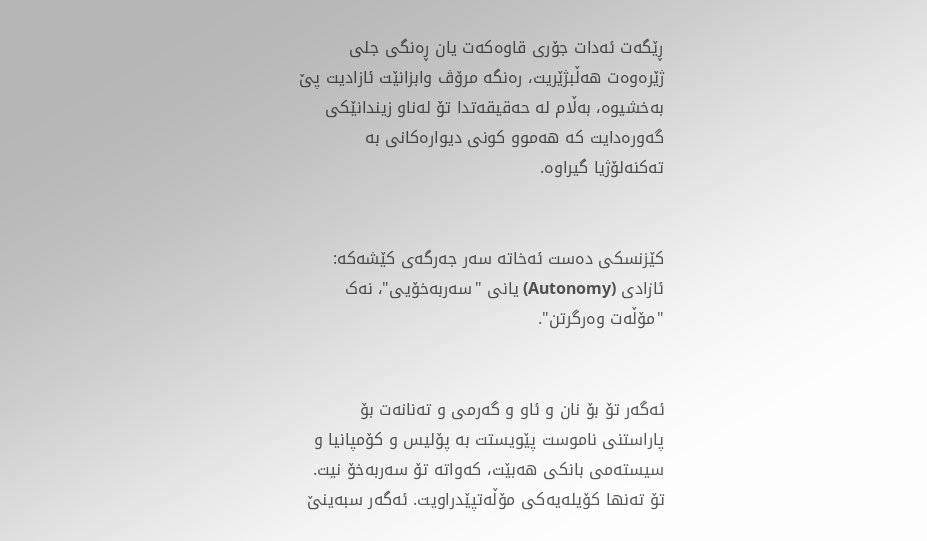ڕێگەت ئەدات جۆری قاوەکەت یان ڕەنگی جلی ژێرەوەت هەڵبژێریت، رەنگە مرۆڤ وابزانێت ئازادیت پێ بەخشیوە، بەڵام لە حەقیقەتدا تۆ لەناو زیندانێکی گەورەدایت کە هەموو کونی دیوارەکانی بە تەکنەلۆژیا گیراوە.


کێزنسکی دەست ئەخاتە سەر جەرگەی کێشەکە: ئازادی (Autonomy) یانی "سەربەخۆیی"، نەک "مۆڵەت وەرگرتن".


ئەگەر تۆ بۆ نان و ئاو و گەرمی و تەنانەت بۆ پاراستنی ناموست پێویستت بە پۆلیس و کۆمپانیا و سیستەمی بانکی هەبێت، کەواتە تۆ سەربەخۆ نیت. تۆ تەنها کۆیلەیەکی مۆڵەتپێدراویت. ئەگەر سبەینێ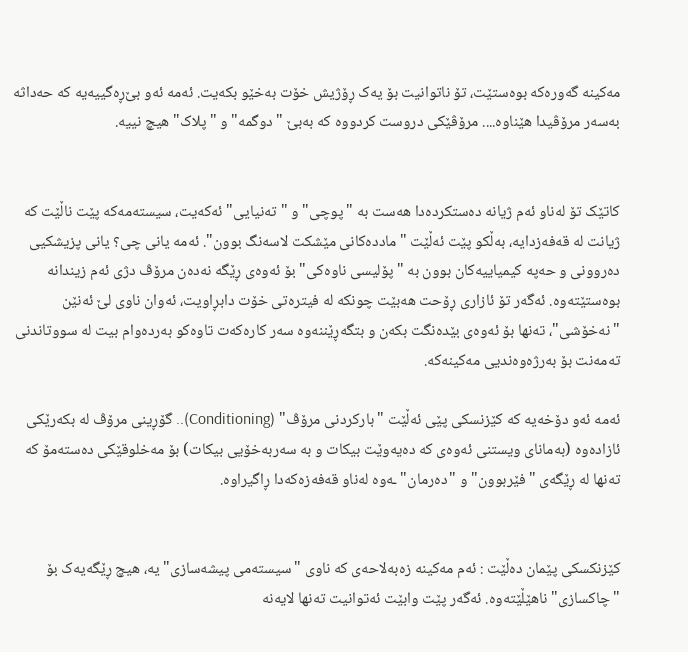مەکینە گەورەکە بوەستێت، تۆ ناتوانیت بۆ یەک ڕۆژیش خۆت بەخێو بکەیت. ئەمە ئەو بێ‌ڕەگییەیە کە حەداثە بەسەر مرۆڤیدا هێناوە.... مرۆڤێکی دروست کردووە کە بەبێ "دوگمە" و "پلاک" هیچ نییە.


کاتێک تۆ لەناو ئەم ژیانە دەستکردەدا هەست بە "پوچی" و "تەنیایی" ئەکەیت، سیستەمەکە پێت ناڵێت کە ژیانت لە قەفەزدایە، بەڵکو پێت ئەڵێت "ماددەکانی مێشکت لاسەنگ بوون". ئەمە یانی چی؟ یانی پزیشکیی دەروونی و حەپە کیمیاییەکان بوون بە "پۆلیسی ناوەکی" بۆ ئەوەی ڕێگە نەدەن مرۆڤ دژی ئەم زیندانە بوەستێتەوە. ئەگەر تۆ ئازاری ڕۆحت هەبێت چونکە لە فیترەتی خۆت دابڕاویت، ئەوان ناوی لێ ئەنێن "نەخۆشی"، تەنها بۆ ئەوەی بێدەنگت بکەن و بتگەڕێننەوە سەر کارەکەت تاوەکو بەردەوام بیت لە سووتاندنی تەمەنت بۆ بەرژەوەندیی مەکینەکە.

ئەمە ئەو دۆخەیە کە کێزنسکی پێی ئەڵێت "بارکردنی مرۆڤ" (Conditioning).. گۆڕینی مرۆڤ لە بکەرێکی ئازادەوە (بەمانای ویستنی ئەوەی کە دەیەوێت بیکات و بە سەربەخۆیی بیکات) بۆ مەخلوقێکی دەستەمۆ کە تەنها لە ڕێگەی "فێربوون" و "دەرمان"ـەوە لەناو قەفەزەکەدا ڕاگیراوە.


کێزنکسکی پێمان دەڵێت : ئەم مەکینە زەبەلاحەی کە ناوی "سیستەمی پیشەسازی"یە، هیچ ڕێگەیەک بۆ "چاکسازی" ناهێڵێتەوە. ئەگەر پێت وابێت ئەتوانیت تەنها لایەنە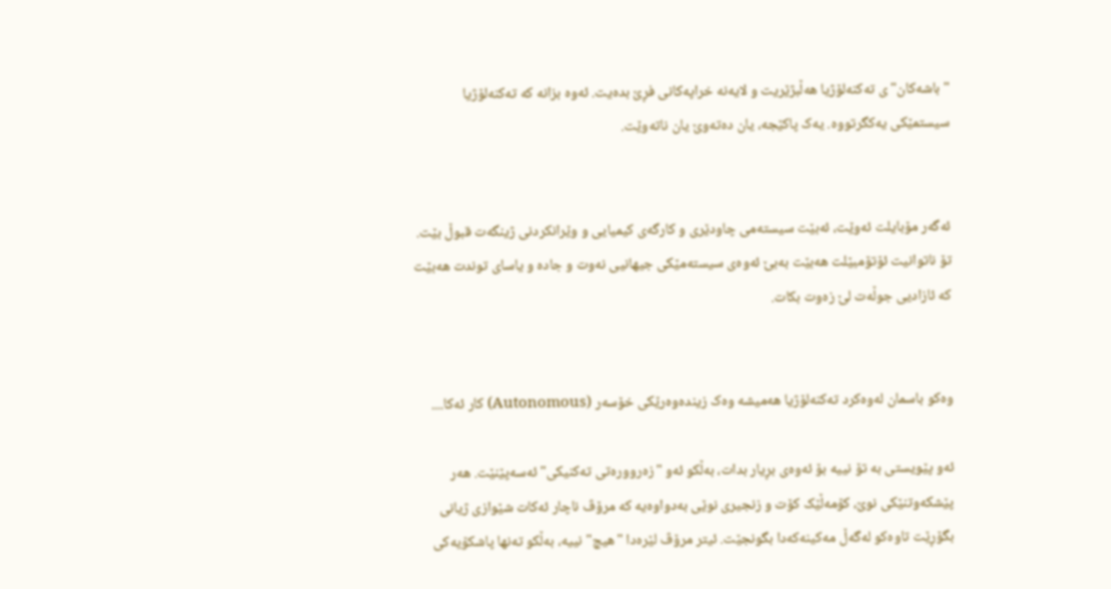"باشەکان"ی تەکنەلۆژیا هەڵبژێریت و لایەنە خراپەکانی فڕێ بدەیت. ئەوە بزانە کە تەکنەلۆژیا سیستمێکی یەکگرتووە. یەک پاکێجە، یان دەتەوێ یان ناتەوێت.


ئەگەر مۆبایلت ئەوێت، ئەبێت سیستەمی چاودێری و کارگەی کیمیایی و وێرانکردنی ژینگەت قبوڵ بێت. تۆ ناتوانیت ئۆتۆمبێلت هەبێت بەبێ ئەوەی سیستەمێکی جیهانیی نەوت و جادە و یاسای توندت هەبێت کە ئازادیی جوڵەت لێ زەوت بکات.


وەکو باسمان لەوەکرد تەکنەلۆژیا هەمیشە وەک زیندەوەرێکی خۆسەر (Autonomous) کار ئەکا....

ئەو پێویستی بە تۆ نییە بۆ ئەوەی بڕیار بدات، بەڵکو ئەو "زەروورەتی تەکنیکی" ئەسەپێنێت. هەر پێشکەوتنێکی نوێ، کۆمەڵێک کۆت و زنجیری نوێی بەدواوەیە کە مرۆڤ ناچار ئەکات شێوازی ژیانی بگۆڕێت تاوەکو لەگەڵ مەکینەکەدا بگونجێت. ئیتر مرۆڤ لێرەدا "هیچ" نییە، بەڵکو تەنها پاشکۆیەکی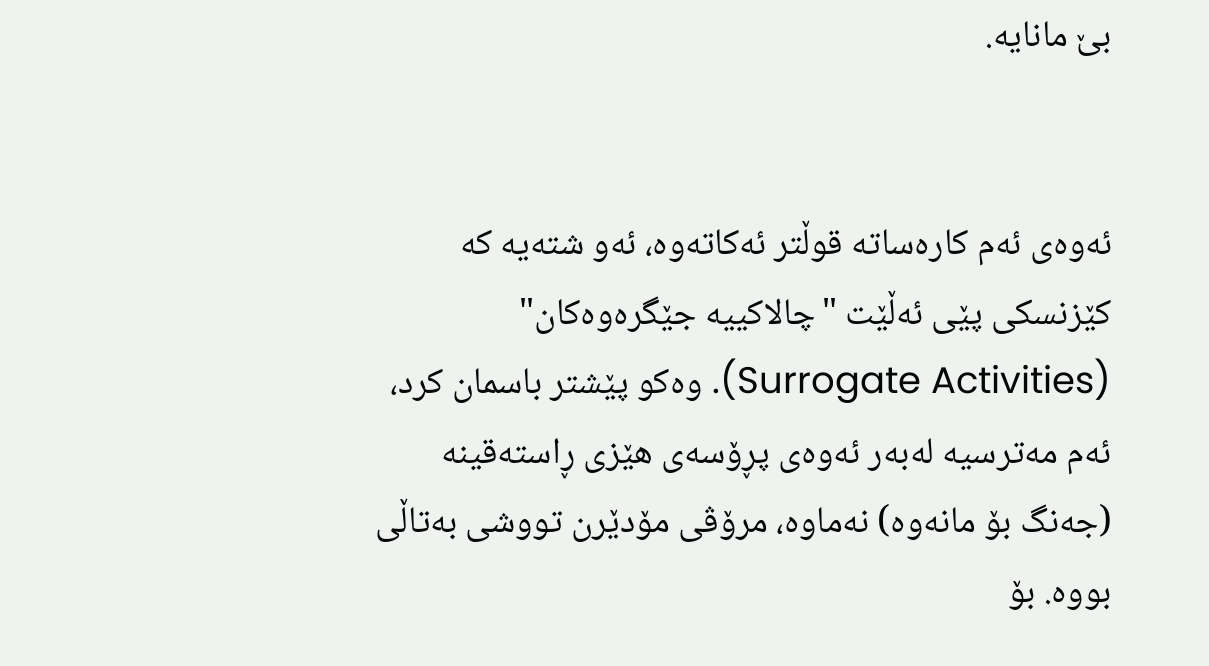بێ‌ مانایە.


ئەوەی ئەم کارەساتە قوڵتر ئەکاتەوە، ئەو شتەیە کە کێزنسکی پێی ئەڵێت "چالاکییە جێگرەوەکان" (Surrogate Activities). وەکو پێشتر باسمان کرد، ئەم مەترسیە لەبەر ئەوەی پڕۆسەی هێزی ڕاستەقینە (جەنگ بۆ مانەوە) نەماوە، مرۆڤی مۆدێرن تووشی بەتاڵی بووە. بۆ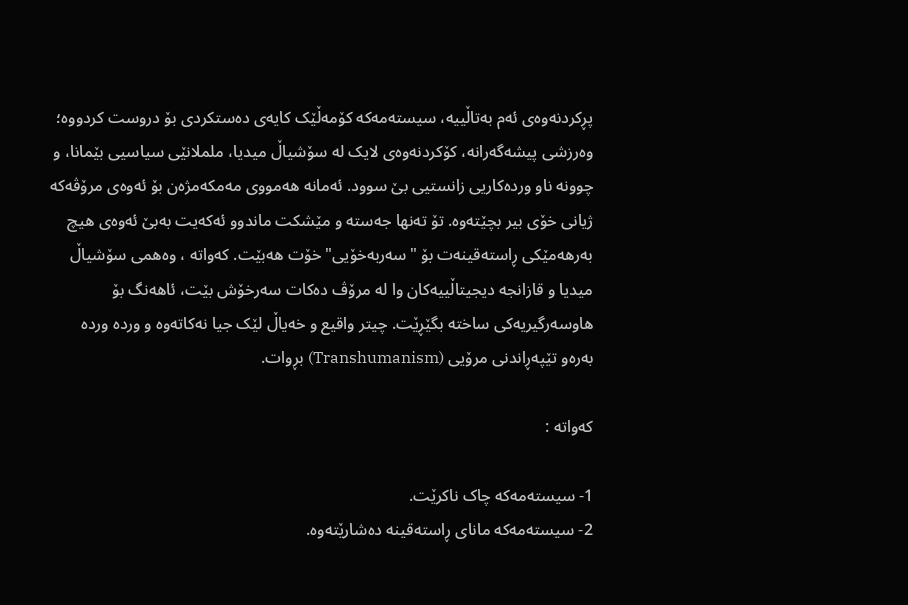پڕکردنەوەی ئەم بەتاڵییە، سیستەمەکە کۆمەڵێک کایەی دەستکردی بۆ دروست کردووە؛ وەرزشی پیشەگەرانە، کۆکردنەوەی لایک لە سۆشیاڵ میدیا، ململانێی سیاسیی بێمانا، و چوونە ناو وردەکاریی زانستیی بێ‌ سوود. ئەمانە هەمووی مەمکەمژەن بۆ ئەوەی مرۆڤەکە ژیانی خۆی بیر بچێتەوە. تۆ تەنها جەستە و مێشکت ماندوو ئەکەیت بەبێ ئەوەی هیچ بەرهەمێکی ڕاستەقینەت بۆ "سەربەخۆیی" خۆت هەبێت. کەواتە ، وەهمی سۆشیاڵ میدیا و قازانجە دیجیتاڵییەکان وا لە مرۆڤ دەکات سەرخۆش بێت، ئاهەنگ بۆ هاوسەرگیریەکی ساختە بگێڕێت. چیتر واقیع و خەیاڵ لێک جیا نەکاتەوە و وردە وردە بەرەو تێپەڕاندنی مرۆیی (Transhumanism) بڕوات.

کەواتە :

1- سیستەمەکە چاک ناکرێت.
2- سیستەمەکە مانای ڕاستەقینە دەشارێتەوە.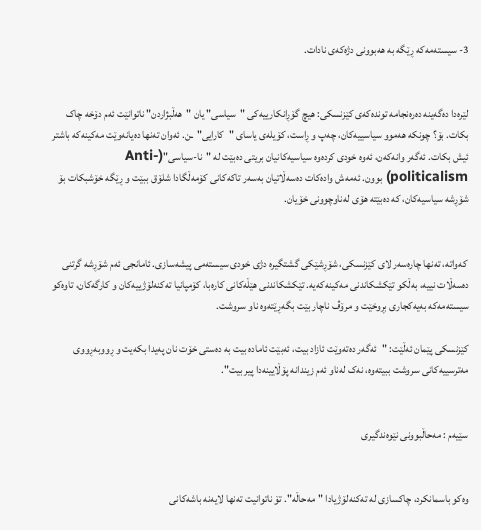3- سیستەمەکە ڕێگە بە هەبوونی دژەکەی نادات.


لێرەدا دەگەینە دەرەنجامە توندەکەی کێزنسکی: هیچ گۆڕانکارییەکی "سیاسی" یان "هەڵبژاردن" ناتوانێت ئەم دۆخە چاک بکات. بۆ؟ چونکە هەموو سیاسییەکان، چەپ و ڕاست، کۆیلەی یاسای "کارایی"ـن. ئەوان تەنها دەیانەوێت مەکینەکە باشتر ئیش بکات. ئەگەر وانەکەن، ئەوە خودی کردەوە سیاسیەکانیان بریتی دەبێت لە "نا-سیاسی"(Anti-politicalism) بوون. ئەمەش وادەکات دەسەڵاتیان بەسەر تاکەکانی کۆمەڵگادا شلۆق ببێت و ڕێگە خۆشبکات بۆ شۆڕشە سیاسیەکان، کە دەبێتە هۆی لەناوچوونی خۆیان.


 کەواتە، تەنها چارەسەر لای کێزنسکی، شۆڕشێکی گشتگیرە دژی خودی سیستەمی پیشەسازی. ئامانجی ئەم شۆڕشە گرتنی دەسەڵات نییە، بەڵکو تێکشکاندنی مەکینەکەیە. تێکشکاندنی هێڵەکانی کارەبا، کۆمپانیا تەکنەلۆژییەکان و کارگەکان، تاوەکو سیستەمەکە بەیەکجاری بڕوخێت و مرۆڤ ناچار بێت بگەڕێتەوە ناو سروشت.

کێزنسکی پێمان ئەڵێت: "ئەگەر دەتەوێت ئازاد بیت، ئەبێت ئامادە بیت بە دەستی خۆت نان پەیدا بکەیت و ڕووبەڕووی مەترسییەکانی سروشت ببیتەوە، نەک لەناو ئەم زیندانە پۆڵایینەدا پیر بیت".


سێیەم : مەحاڵبوونی نێوەندگیری


وەکو باسمانکرد، چاکسازی لە تەکنەلۆژیادا "مەحاڵە". تۆ ناتوانیت تەنها لایەنە باشەکانی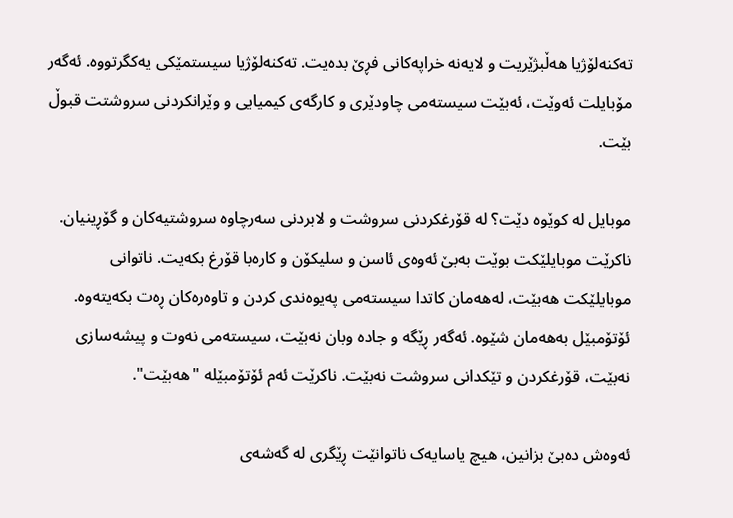تەکنەلۆژیا هەڵبژێریت و لایەنە خراپەکانی فڕێ بدەیت. تەکنەلۆژیا سیستمێکی یەکگرتووە. ئەگەر مۆبایلت ئەوێت، ئەبێت سیستەمی چاودێری و کارگەی کیمیایی و وێرانکردنی سروشتت قبوڵ بێت.

موبایل لە کوێوە دێت؟ لە قۆرغکردنی سروشت و لابردنی سەرچاوە سروشتیەکان و گۆڕینیان. ناکرێت موبایلێکت بوێت بەبێ ئەوەی ئاسن و سلیکۆن و کارەبا قۆرغ بکەیت. ناتوانی موبایلێکت هەبێت، لەهەمان کاتدا سیستەمی پەیوەندی کردن و تاوەرەکان ڕەت بکەیتەوە. ئۆتۆمبێل بەهەمان شێوە. ئەگەر ڕێگە و جادە وبان نەبێت، سیستەمی نەوت و پیشەسازی نەبێت، قۆرغکردن و تێکدانی سروشت نەبێت. ناکرێت ئەم ئۆتۆمبێلە "هەبێت".

ئەوەش دەبێ بزانین، هیچ یاسایەک ناتوانێت ڕێگری لە گەشەی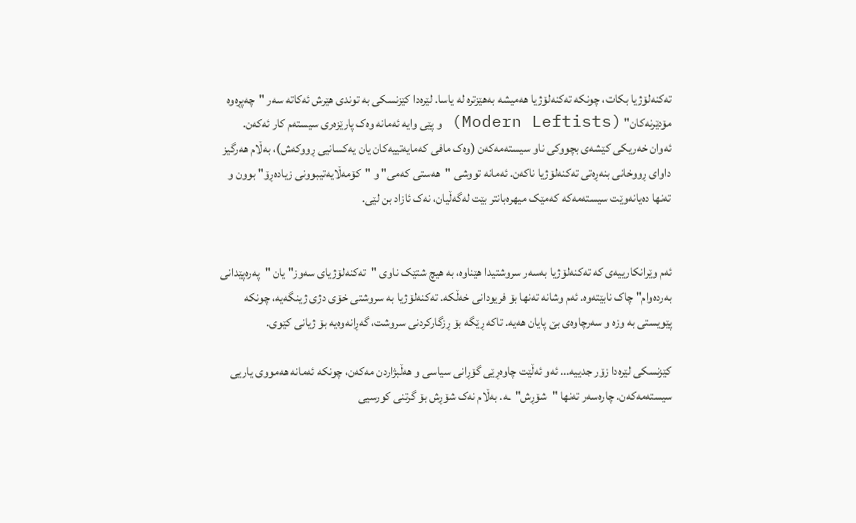تەکنەلۆژیا بکات، چونکە تەکنەلۆژیا هەمیشە بەهێزترە لە یاسا. لێرەدا کێزنسکی بە توندی هێرش ئەکاتە سەر "چەپڕەوە مۆدێرنەکان" (Modern Leftists) و پێی وایە ئەمانە وەک پارێزەری سیستەم کار ئەکەن. ئەوان خەریکی کێشەی بچووکی ناو سیستەمەکەن (وەک مافی کەمایەتییەکان یان یەکسانیی ڕووکەش)، بەڵام هەرگیز داوای ڕووخانی بنەڕەتی تەکنەلۆژیا ناکەن. ئەمانە تووشی "هەستی کەمی" و "کۆمەڵایەتیبوونی زیادەڕۆ" بوون و تەنها دەیانەوێت سیستەمەکە کەمێک میهرەبانتر بێت لەگەڵیان، نەک ئازاد بن لێی.


ئەم وێرانکارییەی کە تەکنەلۆژیا بەسەر سروشتیدا هێناوە، بە هیچ شتێک ناوی "تەکنەلۆژیای سەوز" یان "پەرەپێدانی بەردەوام" چاک نابێتەوە. ئەم وشانە تەنها بۆ فریودانی خەڵکە. تەکنەلۆژیا بە سروشتی خۆی دژی ژینگەیە، چونکە پێویستی بە وزە و سەرچاوەی بێ پایان هەیە. تاکە ڕێگە بۆ ڕزگارکردنی سروشت، گەڕانەوەیە بۆ ژیانی کێوی.

کێزنسکی لێرەدا زۆر جدییە... ئەو ئەڵێت چاوەڕێی گۆڕانی سیاسی و هەڵبژاردن مەکەن، چونکە ئەمانە هەمووی یاریی سیستەمەکەن. چارەسەر تەنها "شۆڕش"ـە. بەڵام نەک شۆڕش بۆ گرتنی کورسیی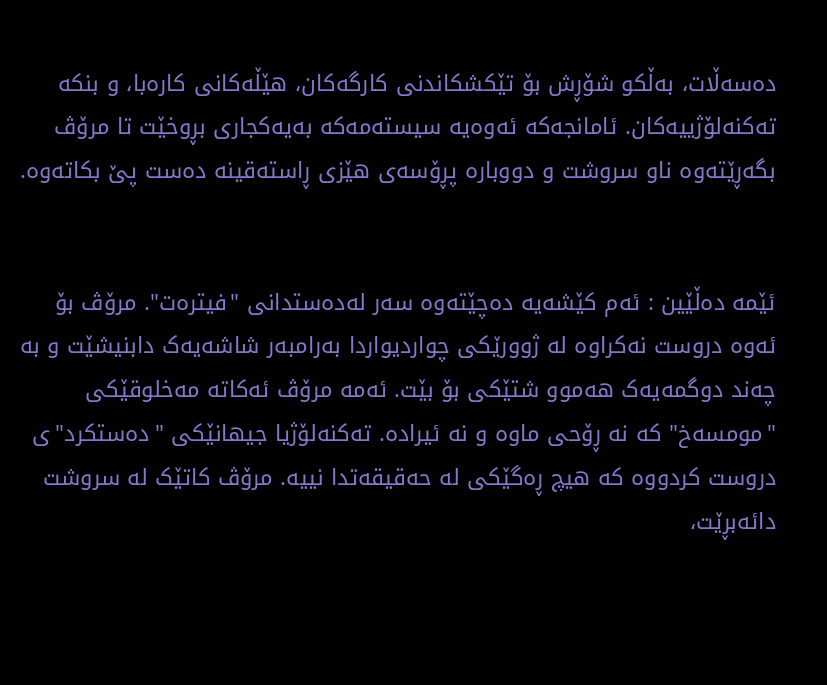دەسەڵات، بەڵکو شۆڕش بۆ تێکشکاندنی کارگەکان، هێڵەکانی کارەبا، و بنکە تەکنەلۆژییەکان. ئامانجەکە ئەوەیە سیستەمەکە بەیەکجاری بڕوخێت تا مرۆڤ بگەڕێتەوە ناو سروشت و دووبارە پڕۆسەی هێزی ڕاستەقینە دەست پێ بکاتەوە.


ئێمە دەڵێین : ئەم کێشەیە دەچێتەوە سەر لەدەستدانی "فیترەت". مرۆڤ بۆ ئەوە دروست نەکراوە لە ژوورێکی چواردیواردا بەرامبەر شاشەیەک دابنیشێت و بە چەند دوگمەیەک هەموو شتێکی بۆ بێت. ئەمە مرۆڤ ئەکاتە مەخلوقێکی "مومسەخ" کە نە ڕۆحی ماوە و نە ئیرادە. تەکنەلۆژیا جیهانێکی "دەستکرد"ی دروست کردووە کە هیچ ڕەگێکی لە حەقیقەتدا نییە. مرۆڤ کاتێک لە سروشت دائەبڕێت،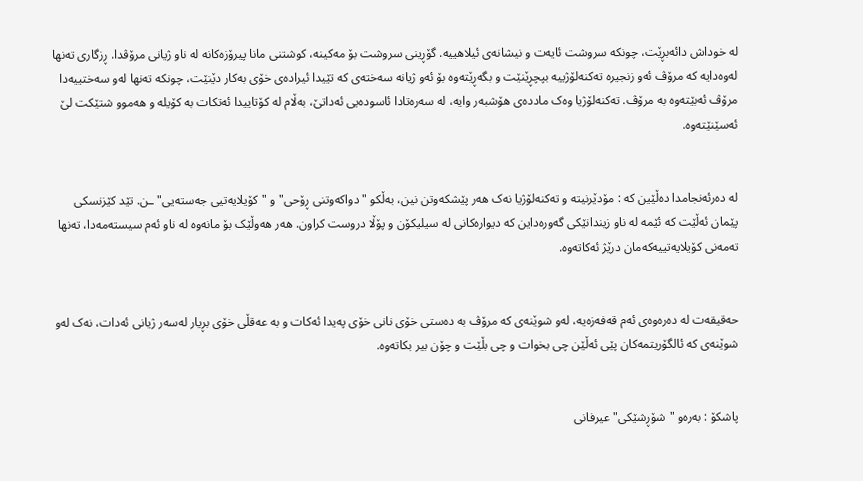لە خوداش دائەبڕێت، چونکە سروشت ئایەت و نیشانەی ئیلاهییە. گۆڕینی سروشت بۆ مەکینە، کوشتنی مانا پیرۆزەکانە لە ناو ژیانی مرۆڤدا. ڕزگاری تەنها لەوەدایە کە مرۆڤ ئەو زنجیرە تەکنەلۆژییە بپچڕێنێت و بگەڕێتەوە بۆ ئەو ژیانە سەختەی کە تێیدا ئیرادەی خۆی بەکار دێنێت، چونکە تەنها لەو سەختییەدا مرۆڤ ئەبێتەوە بە مرۆڤ. تەکنەلۆژیا وەک ماددەی هۆشبەر وایە، لە سەرەتادا ئاسودەیی ئەداتێ، بەڵام لە کۆتاییدا ئەتکات بە کۆیلە و هەموو شتێکت لێ ئەسێنێتەوە.


لە دەرئەنجامدا دەڵێین کە : مۆدێرنیتە و تەکنەلۆژیا نەک هەر پێشکەوتن نین، بەڵکو "دواکەوتنی ڕۆحی" و "کۆیلایەتیی جەستەیی"ـن. تێد کێزنسکی پێمان ئەڵێت کە ئێمە لە ناو زیندانێکی گەورەداین کە دیوارەکانی لە سیلیکۆن و پۆڵا دروست کراون. هەر هەوڵێک بۆ مانەوە لە ناو ئەم سیستەمەدا، تەنها تەمەنی کۆیلایەتییەکەمان درێژ ئەکاتەوە.


حەقیقەت لە دەرەوەی ئەم قەفەزەیە، لەو شوێنەی کە مرۆڤ بە دەستی خۆی نانی خۆی پەیدا ئەکات و بە عەقڵی خۆی بڕیار لەسەر ژیانی ئەدات، نەک لەو شوێنەی کە ئالگۆریتمەکان پێی ئەڵێن چی بخوات و چی بڵێت و چۆن بیر بکاتەوە.


پاشکۆ : بەرەو "شۆڕشێکی" عیرفانی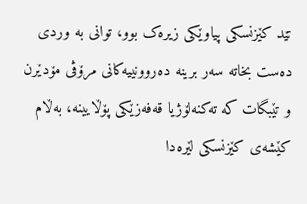تێد کێزنسکی پیاوێکی زیرەک بوو، توانی بە وردی دەست بخاتە سەر برینە دەروونییەکانی مرۆڤی مۆدێرن و تێبگات کە تەکنەلۆژیا قەفەزێکی پۆڵایینە، بەڵام کێشەی کێزنسکی لێرەدا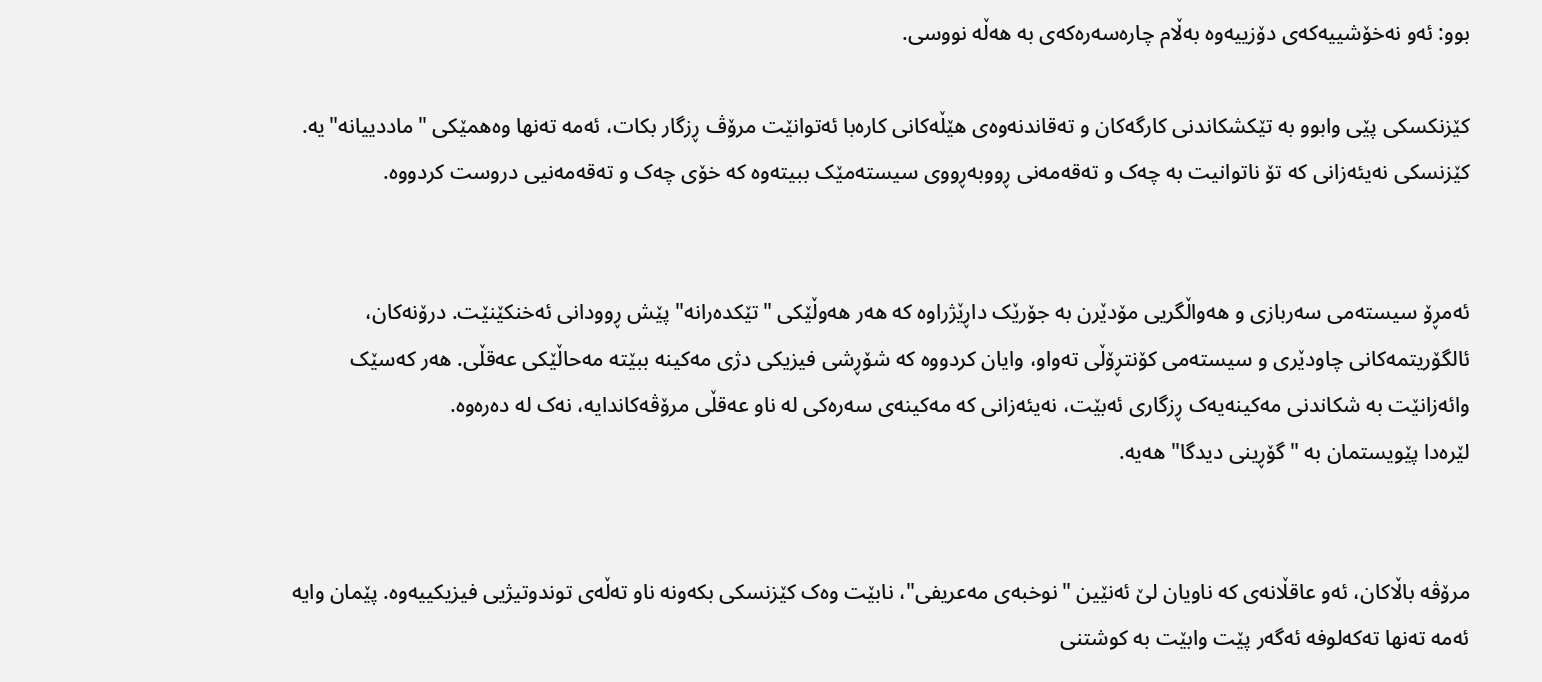بوو: ئەو نەخۆشییەکەی دۆزییەوە بەڵام چارەسەرەکەی بە هەڵە نووسی.

کێزنکسکی پێی وابوو بە تێکشکاندنی کارگەکان و تەقاندنەوەی هێڵەکانی کارەبا ئەتوانێت مرۆڤ ڕزگار بکات، ئەمە تەنها وەهمێکی "ماددییانە"یە. کێزنسکی نەیئەزانی کە تۆ ناتوانیت بە چەک و تەقەمەنی ڕووبەڕووی سیستەمێک ببیتەوە کە خۆی چەک و تەقەمەنیی دروست کردووە.


ئەمڕۆ سیستەمی سەربازی و هەواڵگریی مۆدێرن بە جۆرێک داڕێژراوە کە هەر هەوڵێکی "تێکدەرانە" پێش ڕوودانی ئەخنکێنێت. درۆنەکان، ئالگۆریتمەکانی چاودێری و سیستەمی کۆنتڕۆڵی تەواو، وایان کردووە کە شۆڕشی فیزیکی دژی مەکینە ببێتە مەحاڵێکی عەقڵی. هەر کەسێک وائەزانێت بە شکاندنی مەکینەیەک ڕزگاری ئەبێت، نەیئەزانی کە مەکینەی سەرەکی لە ناو عەقڵی مرۆڤەکاندایە، نەک لە دەرەوە.
لێرەدا پێویستمان بە "گۆڕینی دیدگا" هەیە.


مرۆڤە باڵاکان، ئەو عاقڵانەی کە ناویان لێ ئەنێین "نوخبەی مەعریفی"، نابێت وەک کێزنسکی بکەونە ناو تەڵەی توندوتیژیی فیزیکییەوە. پێمان وایە ئەمە تەنها تەکەلوفە ئەگەر پێت وابێت بە کوشتنی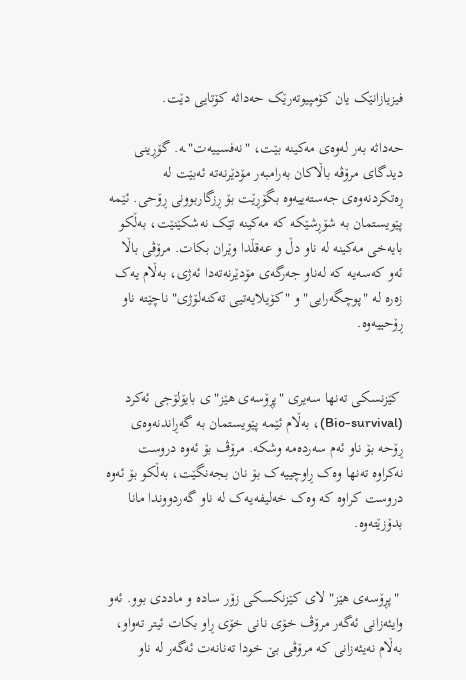فیزیازانێک یان کۆمپیوتەرێک حەداثە کۆتایی دێت.

حەداثە بەر لەوەی مەکینە بێت، "نەفسییەت"ـە. گۆڕینی دیدگای مرۆڤە باڵاکان بەرامبەر مۆدێرنەتە ئەبێت لە ڕەتکردنەوەی جەستەییەوە بگۆڕێت بۆ ڕزگاربوونی ڕۆحی. ئێمە پێویستمان بە شۆڕشێکە کە مەکینە تێک نەشکێنێت، بەڵکو بایەخی مەکینە لە ناو دڵ و عەقڵدا وێران بکات. مرۆڤی باڵا ئەو کەسەیە کە لەناو جەرگەی مۆدێرنەتەدا ئەژی، بەڵام یەک زەرە لە "پوچگەرایی" و "کۆیلایەتیی تەکنەلۆژی" ناچێتە ناو ڕۆحییەوە.


 کێزنسکی تەنها سەیری "پڕۆسەی هێز"ی بایۆلۆجی ئەکرد (Bio-survival)، بەڵام ئێمە پێویستمان بە گەڕاندنەوەی ڕۆحە بۆ ناو ئەم سەردەمە وشکە. مرۆڤ بۆ ئەوە دروست نەکراوە تەنها وەک ڕاوچییەک بۆ نان بجەنگێت، بەڵکو بۆ ئەوە دروست کراوە کە وەک خەلیفەیەک لە ناو گەردووندا مانا بدۆزێتەوە.


 "پڕۆسەی هێز" لای کێزنکسکی زۆر سادە و ماددی بوو. ئەو وایئەزانی ئەگەر مرۆڤ خۆی نانی خۆی ڕاو بکات ئیتر تەواو، بەڵام نەیئەزانی کە مرۆڤی بێ‌ خودا تەنانەت ئەگەر لە ناو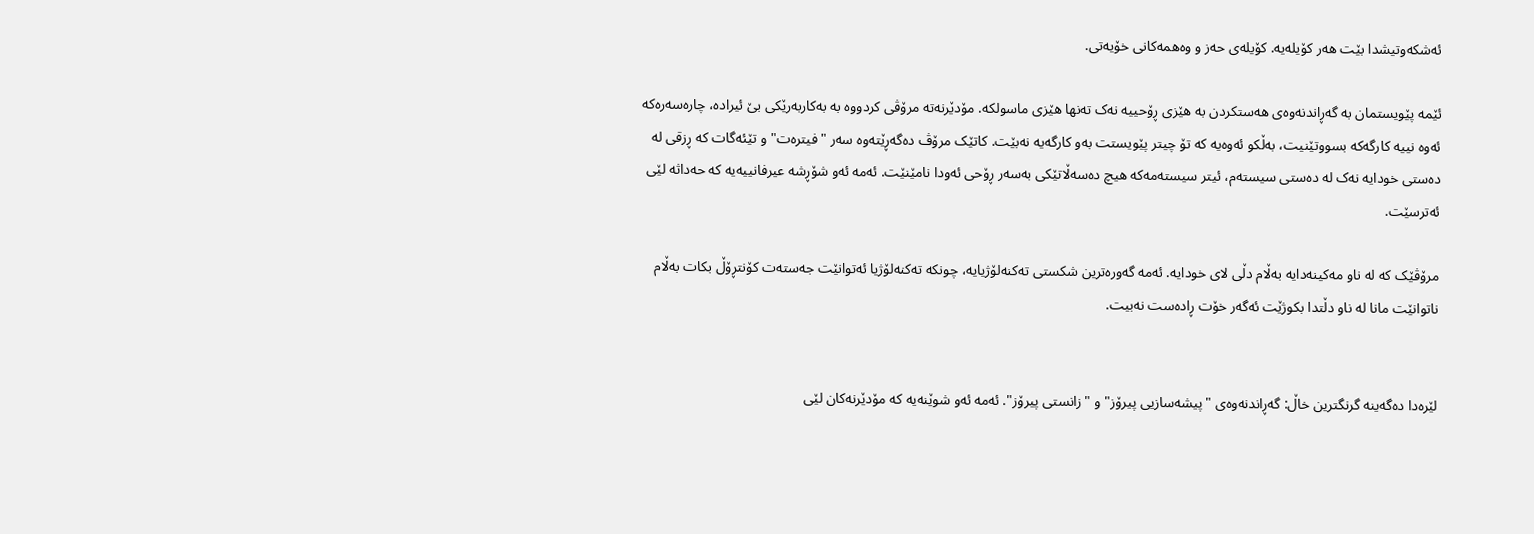ئەشکەوتیشدا بێت هەر کۆیلەیە. کۆیلەی حەز و وەهمەکانی خۆیەتی.

ئێمە پێویستمان بە گەڕاندنەوەی هەستکردن بە هێزی ڕۆحییە نەک تەنها هێزی ماسولکە. مۆدێرنەتە مرۆڤی کردووە بە بەکاربەرێکی بێ‌ ئیرادە، چارەسەرەکە ئەوە نییە کارگەکە بسووتێنیت، بەڵکو ئەوەیە کە تۆ چیتر پێویستت بەو کارگەیە نەبێت. کاتێک مرۆڤ دەگەڕێتەوە سەر "فیترەت" و تێئەگات کە ڕزقی لە دەستی خودایە نەک لە دەستی سیستەم، ئیتر سیستەمەکە هیچ دەسەڵاتێکی بەسەر ڕۆحی ئەودا نامێنێت. ئەمە ئەو شۆڕشە عیرفانییەیە کە حەداثە لێی ئەترسێت.

مرۆڤێک کە لە ناو مەکینەدایە بەڵام دڵی لای خودایە. ئەمە گەورەترین شکستی تەکنەلۆژیایە، چونکە تەکنەلۆژیا ئەتوانێت جەستەت کۆنتڕۆڵ بکات بەڵام ناتوانێت مانا لە ناو دڵتدا بکوژێت ئەگەر خۆت ڕادەست نەبیت.


لێرەدا دەگەینە گرنگترین خاڵ: گەڕاندنەوەی "پیشەسازیی پیرۆز" و "زانستی پیرۆز". ئەمە ئەو شوێنەیە کە مۆدێرنەکان لێی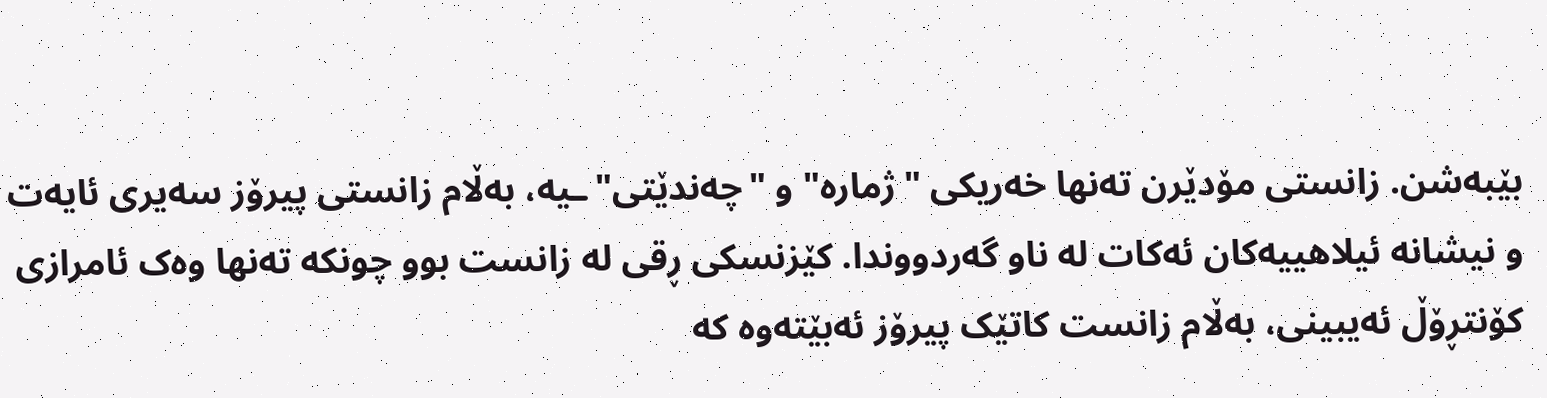بێبەشن. زانستی مۆدێرن تەنها خەریکی "ژمارە" و "چەندێتی"ـیە، بەڵام زانستی پیرۆز سەیری ئایەت و نیشانە ئیلاهییەکان ئەکات لە ناو گەردووندا. کێزنسکی ڕقی لە زانست بوو چونکە تەنها وەک ئامرازی کۆنتڕۆڵ ئەیبینی، بەڵام زانست کاتێک پیرۆز ئەبێتەوە کە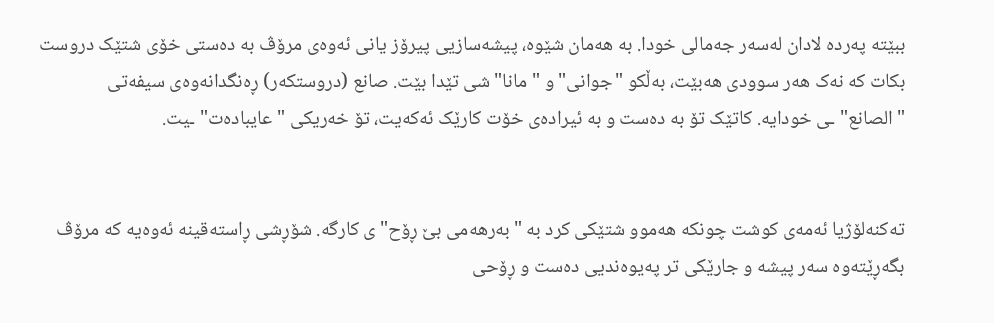ببێتە پەردە لادان لەسەر جەمالی خودا. بە هەمان شێوە، پیشەسازیی پیرۆز یانی ئەوەی مرۆڤ بە دەستی خۆی شتێک دروست بکات کە نەک هەر سوودی هەبێت، بەڵکو "جوانی" و "مانا"شی تێدا بێت. صانع (دروستکەر) ڕەنگدانەوەی سیفەتی "الصانع"ـی خودایە. کاتێک تۆ بە دەست و بە ئیرادەی خۆت کارێک ئەکەیت، تۆ خەریکی "عایبادەت"ـیت.


تەکنەلۆژیا ئەمەی کوشت چونکە هەموو شتێکی کرد بە "بەرهەمی بێ‌ ڕۆح"ی کارگە. شۆڕشی ڕاستەقینە ئەوەیە کە مرۆڤ بگەڕێتەوە سەر پیشە و جارێکی تر پەیوەندیی دەست و ڕۆحی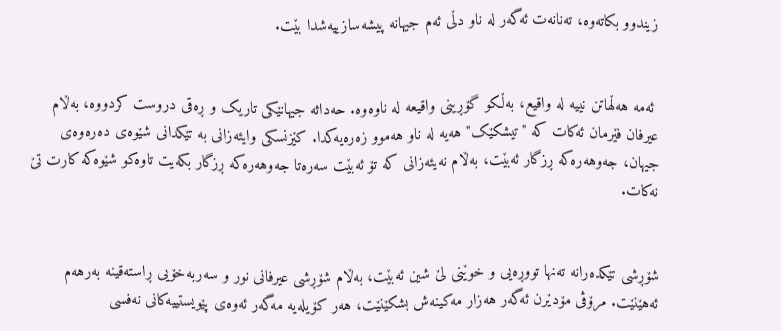زیندوو بکاتەوە، تەنانەت ئەگەر لە ناو دڵی ئەم جیهانە پیشەسازییەشدا بێت.


 ئەمە هەڵهاتن نییە لە واقیع، بەڵکو گۆڕینی واقیعە لە ناوەوە. حەداثە جیهانێکی تاریک و ڕەقی دروست کردووە، بەڵام عیرفان فێرمان ئەکات کە "تیشکێک" هەیە لە ناو هەموو زەرەیەکدا. کێزنسکی وایئەزانی بە تێکدانی شێوەی دەرەوەی جیهان، جەوهەرەکە ڕزگار ئەبێت، بەڵام نەیئەزانی کە تۆ ئەبێت سەرەتا جەوهەرەکە ڕزگار بکەیت تاوەکو شێوەکە کارت تێ نەکات.


شۆڕشی تێکدەرانە تەنها تووڕەیی و خوێنی لێ شین ئەبێت، بەڵام شۆڕشی عیرفانی نور و سەربەخۆیی ڕاستەقینە بەرهەم ئەهێنێت. مرۆڤی مۆدێرن ئەگەر هەزار مەکینەش بشکێنێت، هەر کۆیلەیە مەگەر ئەوەی پێویستییەکانی نەفسی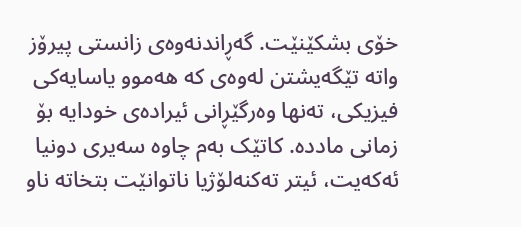خۆی بشکێنێت. گەڕاندنەوەی زانستی پیرۆز واتە تێگەیشتن لەوەی کە هەموو یاسایەکی فیزیکی، تەنها وەرگێڕانی ئیرادەی خودایە بۆ زمانی ماددە. کاتێک بەم چاوە سەیری دونیا ئەکەیت، ئیتر تەکنەلۆژیا ناتوانێت بتخاتە ناو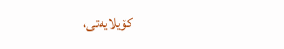کۆیلایەتی،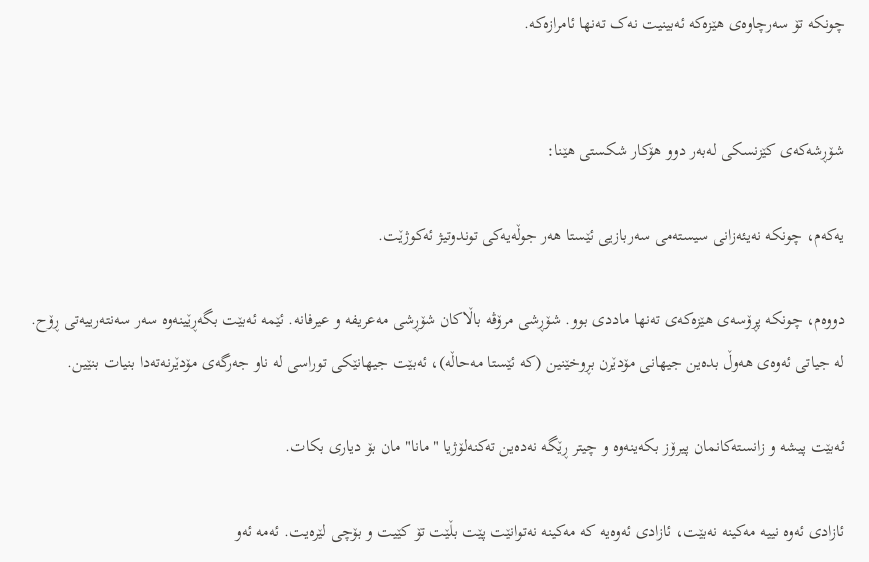چونکە تۆ سەرچاوەی هێزەکە ئەبینیت نەک تەنها ئامرازەکە.


شۆڕشەکەی کێزنسکی لەبەر دوو هۆکار شکستی هێنا:

یەکەم، چونکە نەیئەزانی سیستەمی سەربازیی ئێستا هەر جوڵەیەکی توندوتیژ ئەکوژێت.

دووەم، چونکە پڕۆسەی هێزەکەی تەنها ماددی بوو. شۆڕشی مرۆڤە باڵاکان شۆڕشی مەعریفە و عیرفانە. ئێمە ئەبێت بگەڕێینەوە سەر سەنتەرییەتی ڕۆح. لە جیاتی ئەوەی هەوڵ بدەین جیهانی مۆدێرن بڕوخێنین (کە ئێستا مەحاڵە)، ئەبێت جیهانێکی توراسی لە ناو جەرگەی مۆدێرنەتەدا بنیات بنێین.

ئەبێت پیشە و زانستەکانمان پیرۆز بکەینەوە و چیتر ڕێگە نەدەین تەکنەلۆژیا "مانا" مان بۆ دیاری بکات.

ئازادی ئەوە نییە مەکینە نەبێت، ئازادی ئەوەیە کە مەکینە نەتوانێت پێت بڵێت تۆ کێیت و بۆچی لێرەیت. ئەمە ئەو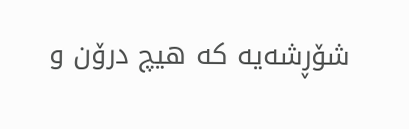شۆڕشەیە کە هیچ درۆن و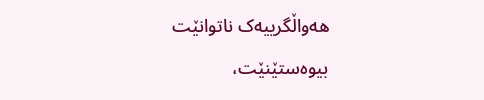هەواڵگرییەک ناتوانێت بیوەستێنێت،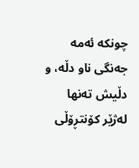چونکە ئەمە جەنگی ناو دڵە، و دڵیش تەنها لەژێر کۆنتڕۆڵی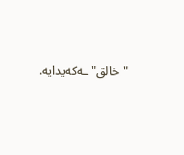"خالق"ـەکەیدایە.